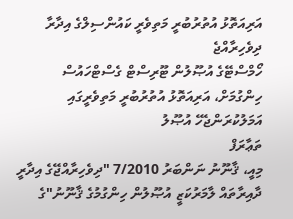އަރިއަތޮޅު އުތުރުބުރީ މަތިވެރީ ކައުންސިލްގެ އިދާރާ
ދިވެހިރާއްޖެ
ހޯމްސްޓޭގެ އުޞޫލުން ޓޫރިސްޓް ގެސްޓްހައުސް ހިންގުމަށް، އަރިއަތޮޅު އުތުރުބުރީ މަތިވެރީގައި އަމަލުކުރަންޖެހޭ އުޞޫލު
ތަޢާރަފް
މިއީ، ޤާނޫނު ނަންބަރު 7/2010 "ދިވެހިރާއްޖޭގެ އިދާރީ ދާއިރާތައް ލާމަރުކަޒީ އުޞޫލުން ހިންގުމުގެ ޤާނޫނު"ގެ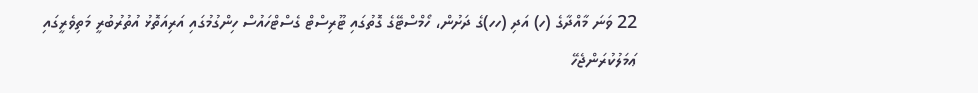22 ވަނަ މާއްދާގެ (ހ) އަދި (ހހ)ގެ ދަށުން، ހޯމްސްޓޭގެ ގޮތުގައި ޓޫރިސްޓް ގެސްޓްހައުސް ހިންގުމުގައި އަރިއަތޮޅު އުތުރުބުރީ މަތިވެރީގައި ޢަމަލުކުރަންޖެހޭ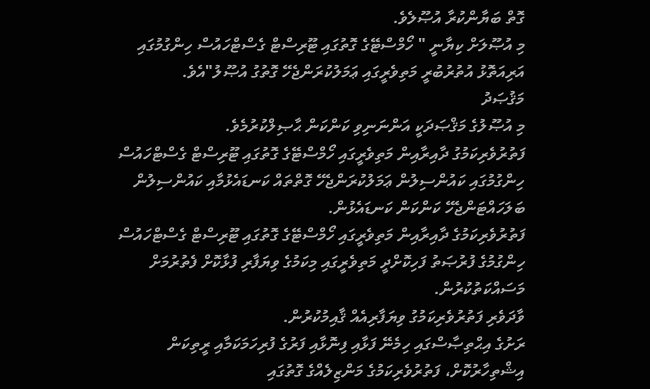ގޮތް ބަޔާންކުރާ އުޞޫލެވެ.
މި އުޞޫލަށް ކިޔާނީ " ހޯމްސްޓޭގެ ގޮތުގައި ޓޫރިސްޓް ގެސްޓްހައުސް ހިންގުމުގައި އަރިއަތޮޅު އުތުރުބުރީ މަތިވެރީގައި ޢަމަލުކުރަންޖެހޭ ގޮތުގު އުޞޫލު"އެވެ.
މަޤުޞަދު
މި އުޞޫލުގެ މަޤްޞަދަކީ އަންނަނިވި ކަންކަން ޙާޞިލްކުރުމެވެ.
ފަތުރުވެރިކަމުގު ދާއިރާއިން މަތިވެރީގައި ހޯމްސްޓޭގެ ގޮތުގައި ޓޫރިސްޓް ގެސްޓްހައުސް ހިންގުމުގައި ކައުންސިލުން ޢަމަލުކުރަންޖެހޭ ގޮތްތައް ކަނޑައެޅުމާއި ކައުންސިލުން ބަލަހައްޓަންޖެހޭ ކަންކަން ކަނޑައެޅުން.
ފަތުރުވެރިކަމުގެ ދާއިރާއިން މަތިވެރީގައި ހޯމްސްޓޭގެ ގޮތުގައި ޓޫރިސްޓް ގެސްޓްހައުސް ހިންގުމުގެ ފުރުޞަތު ފަހިކޮށްދީ މަތިވެރީގައި މިކަމުގެ ވިޔަފާރި ފުޅާކޮށް ފެތުރުމަށް މަސައްކަތުކުރުން.
ވާދަވެރި ފަތުރުވެރިކަމުގު ވިޔަފާރިއެއް ޤާއިމުކުރުން.
ރަށުގެ އިޙްތިޞާސްގައި ހިމެނޭ ފަޅާއި ފިނޮޅާއި ފަރުގެ ފުރިހަމަކަމާއި ރީތިކަން އިޝްތިހާރުކޮށް، ފަތުރުވެރިކަމުގެ މަންޒިލެއްގެ ގޮތުގައި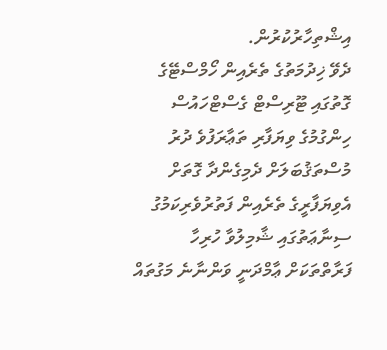އިޝްތިހާރުކުރުން.
ދެވޭ ޚިދުމަތުގެ ތެރެއިން ހޯމްސްޓޭގެ ގޮތުގައި ޓޫރިސްޓް ގެސްޓްހައުސް ހިންގުމުގެ ވިޔަފާރި ތަޢާރަފުވެ ދުރު މުސްތަޤުބަލަށް ދެމިގެންދާ ގޮތަށް އެވިޔަފާރީގެ ތެރެއިން ފަތުރުވެރިކަމުގު ސިނާޢަތުގައި ޝާމިލުވާ ހުރިހާ ފަރާތްތަކަށް ޢާމްދަނީ ވަންނާނެ މަގުތައް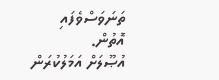ތަނަވަސްވެފައި އޮތުން.
އުޞޫލަށް އަމަލުކުރަން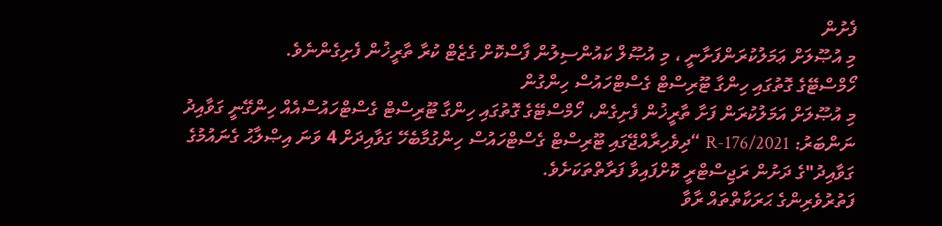ފެށުން
މި އުޞޫލަށް ޢަމަލުކުރަންފަށާނީ ، މި އުޞޫލް ކައުންސިލުން ފާސްކޮށް ގެޒެޓް ކުރާ ތާރީޚުން ފެށިގެންނެވެ.
ހޯމްސްޓޭގެ ގޮތުގައި ހިންގާ ޓޫރިސްޓް ގެސްޓްހައުސް ހިންގުން
މި އުޞޫލަށް އަމަލުކުރަން ފަށާ ތާރީޚުން ފެށިގެން، ހޯމްސްޓޭގެ ގޮތުގައި ހިންގާ ޓޫރިސްޓް ގެސްޓްހައުސްއެއް ހިންގޭނީ ގަވާއިދު ނަންބަރު: 2021/R-176 “ދިވެހިރާއްޖޭގައި ޓޫރިސްޓް ގެސްޓްހައުސް ހިންގުމާބެހޭ ގަވާއިދަށް 4 ވަނަ އިޞްލާޙު ގެނައުމުގެ ގަވާއިދު"ގެ ދަށުން ރަޖިސްޓްރީ ކޮށްފައިވާ ފަރާތްތަކަށެވެ.
ފަތުރުވެރިންގެ ޙަރަކާތްތައް ރާވާ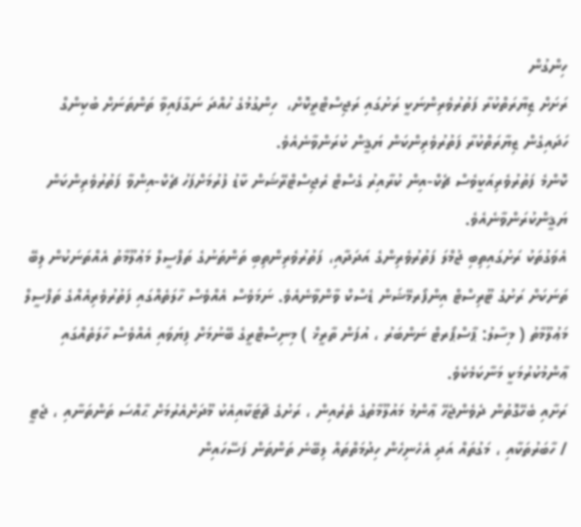ހިންގުން
ރަށަށް ޒިޔާރަތްކުރާ ފަތުރުވެރިންނަކީ ރަށުގައި ރަޖިސްޓްރީކޮށް،  ހިންގުމުގެ ހުއްދަ ނަގާފައިވާ ތަންތަނަށް ބުކިންގް ހަދައިގެން ޒިޔާރަތްކުރާ ފަތުރުވެރިންކަން ޔަޤީން ކުރަންވާނެއެވެ.
ކޮންމެ ފަތުރުވެރިއަކީވެސް ޗެކް-އިން ކުރާއިރު ގެސްޓް ރެޖިސްޓްރޭޝަން ކާޑު ފުރުމަށްފަހު ޗެކް-އިންވާ ފަތުރުވެރިންކަން ޔަޤީންކުރަންވާނެއެވެ.
އެވަގުތަކު ރަށުގައިތިބި ޖުމްލަ ފަތުރުވެރިންގެ އަދަދާއި، ފަތުރުވެރިންތިބި ތަންތަނުގެ ތަފްސީލް މަޢުލޫމާތު އެއްތަނަކުން ލިބޭ ތަނަކަށް ރަށުގެ ޓޫރިސްޓް އިންފޯރމޭޝަން ޑެސްކް ވާންވާނެއެވެ. ނަމަވެސް އެއްވެސް ހާލަތެއްގައި ފަތުރުވެރިއެއްގެ ތަފްސީލް މަޢުލޫމާތު ( މިސާލު: ޕާސްޕޯރޓް ނަންބަރު ، އުފަން ތާރީޚް ) މިނިސްޓްރީގެ ބޭނުމަށް ފިޔަވައި އެއްވެސް ހާލަތެއްގައި ޢާންމުކުރުމަކީ މަނާކަމެކެވެ.
ރަށާއި ބެހޭގޮތުން ދެވެންޖެހޭ ޢާންމު މައުލޫމާތުގެ ތެރެއިން ، ރަށުގެ ޗާޓަކާއިއެކު މޫދަށްއެރުމަށް ޙާއްސަ ތަންތަނާއި ، ޖެޓީ / ހާބަރުތަކާއި ، މަގުތައް އަދި އެހެނިހެން ހިދުމަތްތައް ލިބޭނެ ތަންތަން ފަސޭހައިން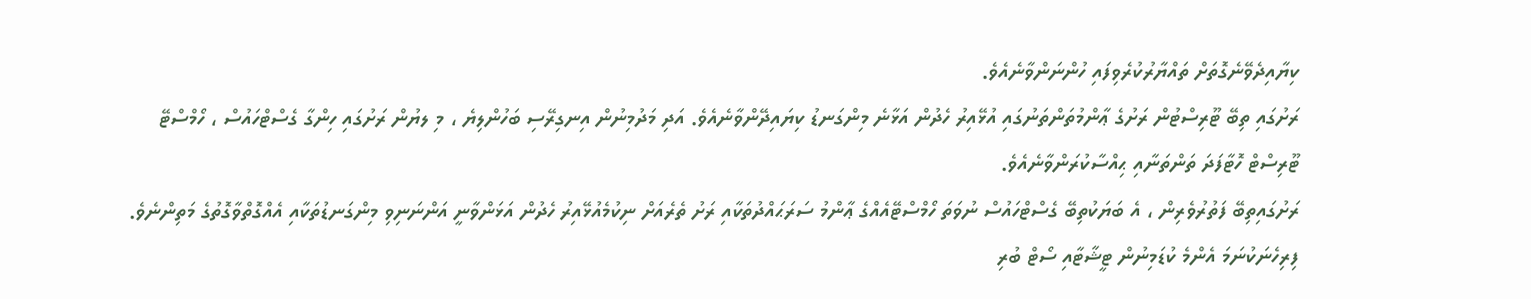ކިޔާއިދެވޭނެގޮތަށް ތައްޔާރުކުރެވިފައި ހުންނަންވާނެއެވެ.
ރަށުގައި ތިބޭ ޓޫރިސްޓުން ރަށުގެ ޢާންމުތަންތަނުގައި އުޅޭއިރު ހެދުން އަޅާނެ މިންގަނޑު ކިޔައިދޭންވާނެއެވެ. އަދި މަދުމިނުން އިނގިރޭސި ބަހުންލިޔެ ، މި ލޔުން ރަށުގައި ހިންގާ ގެސްޓްހައުސް ، ހޯމްސްޓޭ ޓޫރިސްޓް ހޮޓާފަދަ ތަންތަނާއި ޙިއްސާކުރަންވާނެއެވެ.
ރަށުގައިތިބޭ ފަތުރުވެރިން ، އެ ބަޔަކުތިބޭ ގެސްޓްހައުސް ނުވަތަ ހޯމްސްޓޭއެއްގެ ޢާންމު ސަރަޙައްދުތަކާއި ރަށު ތެރެއަށް ނިކުމެއުޅޭއިރު ހެދުން އަޅަންވާނީ އަންނަނިވި މިންގަނޑުތަކާއި އެއްގޮތްވާގޮތުގެ މަތިންނެވެ.
ފިރިހެނަކުނަމަ އެންމެ ކުޑަމިނުން ޓީޝާޓާއި ސޯޓް ބުރި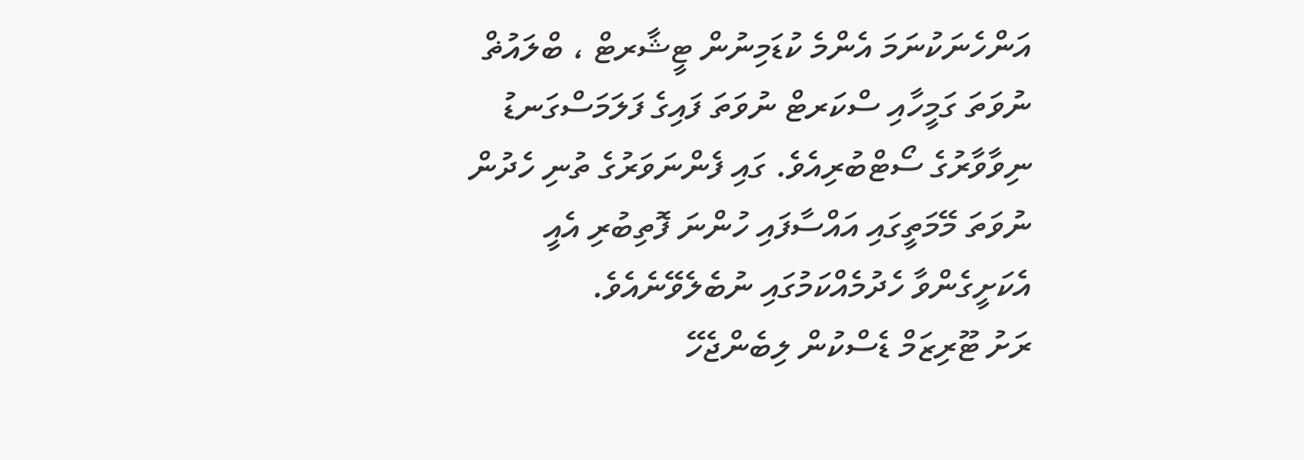އަންހެނަކުނަމަ އެންމެ ކުޑަމިނުން ޓީޝާރޓް ، ބްލައުޡް ނުވަތަ ގަމީހާއި ސްކަރޓް ނުވަތަ ފައިގެ ފަލަމަސްގަނޑު ނިވާވާރުގެ ސޯޓްބުރިއެވެ. ގައި ފެންނަވަރުގެ ތުނި ހެދުން ނުވަތަ މޭމަތީގައި އައްސާފައި ހުންނަ ފޮތިބުރި އެއީ އެކަށީގެންވާ ހެދުމެއްކަމުގައި ނުބެލެވޭނެއެވެ.
ރަށު ޓޫރިޒަމް ޑެސްކުން ލިބެންޖެހޭ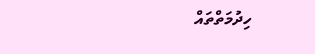ހިދުމަތްތައް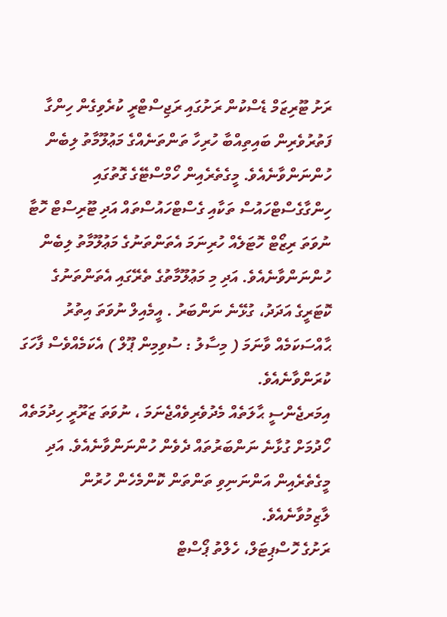ރަށު ޓޫރިޒަމް ޑެސްކުން ރަށުގައި ރަޖިސްޓްރީ ކުރެވިގެން ހިންގާ ފަތުރުވެރިން ބައިތިއްބާ ހުރިހާ ތަންތަނެއްގެ މަޢުލޫމާތު ލިބެން ހުންނަންވާނެއެވެ. މީގެތެރެއިން ހޯމްސްޓޭގެ ގޮތުގައި ހިންގާގެސްޓްހައުސް ތަކާއި ގެސްޓްހައުސްތައް އަދި ޓޫރިސްޓް ހޮޓާ ނުވަތަ ރިޒޯޓް ހޮޓަލެއް ހުރިނަމަ އެތަންތަނުގެ މަޢުލޫމާތު ލިބެން ހުންނަންވާނެއެވެ. އަދި މި މަޢުލޫމާތުގެ ތެރޭގައި އެތަންތަނުގެ ކޮޓަރީގެ އަދަދު، ގުޅޭނެ ނަންބަރު . އީމެއިލް ނުވަތަ އިތުރު ޙާއްސަކަމެއް ވާނަމަ ( މިސާލު : ސުވިމިން ޕޫލް ) އެކަމެއްވެސް ފާހަގަ ކުރަންވާނެއެވެ.
އިމަރޖެންސީ ޙާލަތެއް މެދުވެރިވެއްޖެނަމަ ، ނުވަތަ ޒަރޫރީ ހިދުމަތެއް ހޯދުމަށް ގުޅާނެ ނަންބަރުތައް ދެވެން ހުންނަންވާނެއެވެ. އަދި މީގެތެރެއިން އަންނަނިވި ތަންތަން ކޮންމެހެން ހުރުން ލާޒިމުވާނެއެވެ.
ރަށުގެ ހޮސްޕިޓަލް، ހެލްތު ޕޯސްޓް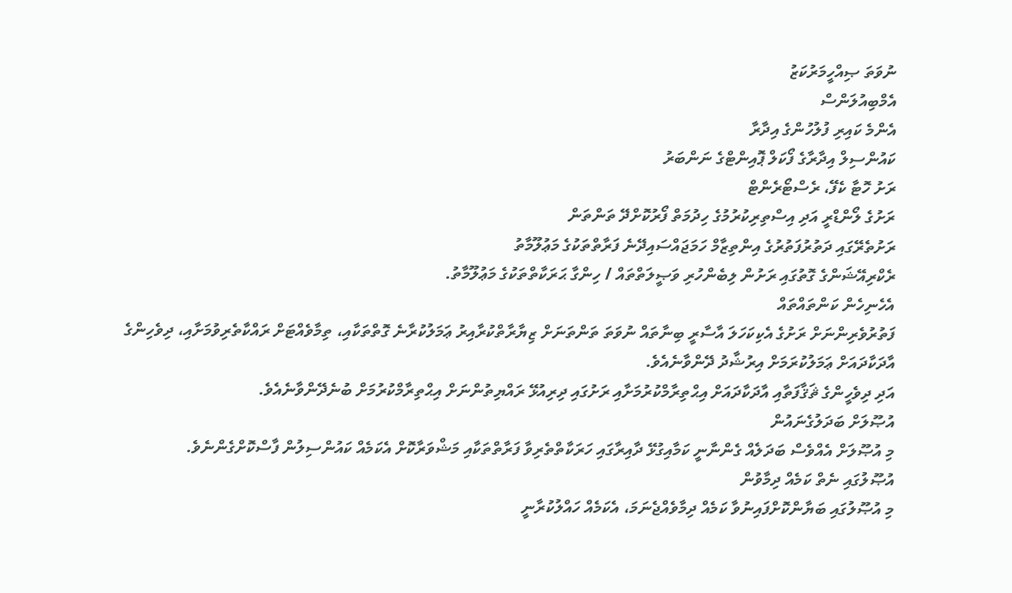ނުވަތަ ޞިއްހީމަރުކަޒު
އެމްބިއުލަންސް
އެންމެ ކައިރި ފުލުހުންގެ އިދާރާ
ކައުންސިލް އިދާރާގެ ފޯކަލް ޕޮއިންޓްގެ ނަންބަރު
ރަށު ހޮޓާ ކެފޭ، ރެސްޓޯރެންޓް
ރަށުގެ ލޯންޑްރީ އަދި އިސްތިރިކުރުމުގެ ހިދުމަތް ފޯރުކޮށްދޭ ތަންތަން
ރަށުތެރޭގައި ދަތުރުފަތުރުގެ އިންތިޒާމް ހަމަޖައްސައިދޭނެ ފަރާތްތަކުގެ މަޢުލޫމާތު
ރެކްރިއޭޝަންގެ ގޮތުގައި ރަށުން ލިބެންހުރި ވަޞީލަތްތައް / ހިންގާ ޙަރަކާތްތަކުގެ މަޢުލޫމާތު.
އެހެނިހެން ކަންތައްތައް
ފަތުރުވެރިންނަށް ރަށުގެ އެކިކަހަލަ އާސާރީ ބިނާތައް ނުވަތަ ތަންތަނަށް ޒިޔާރާތްކުރާއިރު ޢަމަލުކުރާނެ ގޮތްތަކާއި، ތިމާވެއްޓަށް ރައްކާތެރިވުމަށާއި، ދިވެހިންގެ އާދަކާދައަށް ޢަމަލުކުރަމަށް އިރުޝާދު ދޭންވާނެއެވެ.
އަދި ދިވެހީންގެ ޘަޤާފަތާއި އާދަކާދައަށް އިޙްތިރާމްކުރުމަށާއި ރަށުގައި ދިރިއުޅޭ ރައްޔިތުންނަށް އިޙްތިރާމްކުރުމަށް ބުނެދޭންވާނެއެވެ.
އުޞޫލަށް ބަދަލުގެނައުން
މި އުޞޫލަށް އެއްވެސް ބަދަލެއް ގެންނާނީ ކަމާއިގުޅޭ ދާއިރާގައި ހަރަކާތްތެރިވާ ފަރާތްތަކާއި މަޝްވަރާކޮށް އެކަމެއް ކައުންސިލުން ފާސްކޮށްގެންނެވެ.
އުޞޫލުގައި ނެތް ކަމެއް ދިމާވުން
މި އުޞޫލުގައި ބަޔާންކޮށްފައިނުވާ ކަމެއް ދިމާވެއްޖެނަމަ، އެކަމެއް ހައްލުކުރާނީ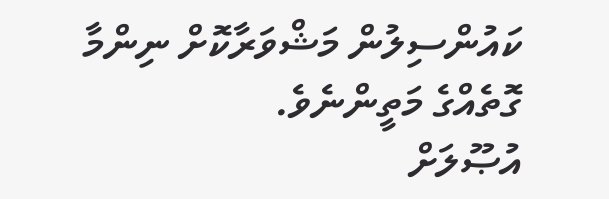ކައުންސިލުން މަޝްވަރާކޮށް ނިންމާ ގޮތެއްގެ މަތީންނެވެ.
އުޞޫލަށް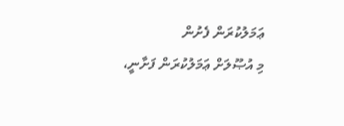ޢަމަލުކުރަން ފެށުން
މި އުޞޫލަށް ޢަމަލުކުރަން ފަށާނީ،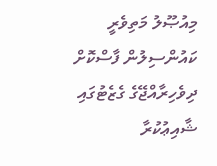މިއުޞޫލު މަތިވެރީ ކައުންސިލުން ފާސްކޮށް ދިވެހިރާއްޖޭގެ ގެޒެޓުގައި ޝާއިޢުކުރާ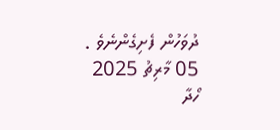ދުވަހުން ފެށިގެންނެވެ .
05 މާރިޗު 2025
ހޯދާ